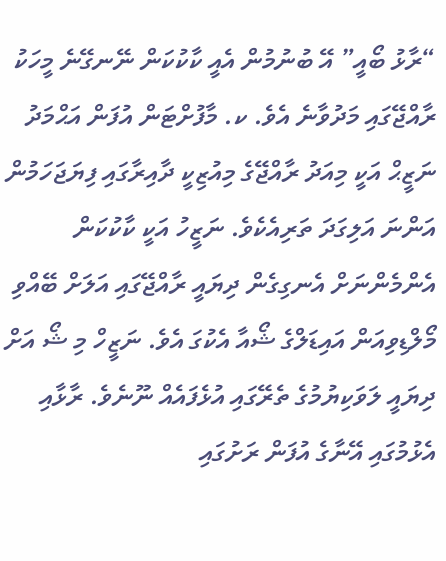“ރާޅު ބޯއީ” އޭ ބުނުމުން އެއީ ކާކުކަން ނޭނގޭނެ މީހަކު ރާއްޖޭގައި މަދުވާނެ އެވެ. ކ. މާފުށްޓަން އުފަން އަޙްމަދު ނަޒީޙް އަކީ މިއަދު ރާއްޖޭގެ މިއުޒިކީ ދާއިރާގައި ފިޔަޖަހަމުން އަންނަ އަލިގަދަ ތަރިއެކެވެ. ނަޒީހު އަކީ ކާކުކަން އެންމެންނަށް އެނގިގެން ދިޔައީ ރާއްޖޭގައި އަލަށް ބޭއްވި މޯލްޑިވިއަން އައިޑަލްގެ ޝޯއާ އެކުގަ އެވެ. ނަޒީހް މި ޝޯ އަށް ދިޔައީ ލަވަކިޔުމުގެ ތެރޭގައި އުޅެފައެއް ނޫނެވެ. ރާޅާއި އެޅުމުގައި އޭނާގެ އުފަން ރަށުގައި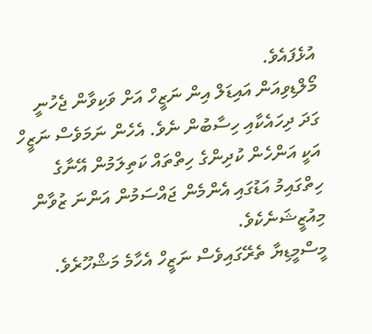އުޅެފައެވެ.
މޯލްޑިވިއަން އައިޑަލް އިން ނަޒީހް އަށް ވަކިވާން ޖެހުނީ ގަދަ ދިހައެކާއި ހިސާބުން ނެވެ. އެހެން ނަމަވެސް ނަޒީހް އަކީ އަންހެން ކުދިންގެ ހިތްތައް ކަތިލަމުން އޭނާގެ ހިތްގައިމު އަޑުގައި އެންމެން ޖައްސަމުން އަންނަ ޒުވާން މިއުޒީޝަނެކެވެ.
މީސްމީޑިޔާ ތެރޭގައިވެސް ނަޒީހް އެހާމެ މަޝްހޫރެވެ.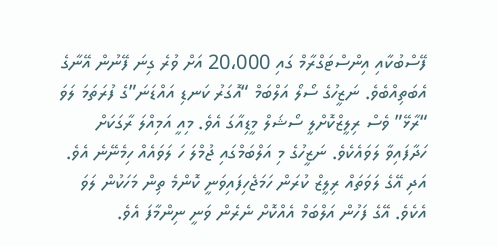ފޭސްބުކާއި އިންސްޓަގްރާމް ގައި 20،000 އަށް ވުރެ ގިނަ ފޭނުން އޭނާގެ އެބަތިއްބެވެ. ނަޒީހުގެ ސޯލޯ އަލްބަމް “އޮގަރު ކަނޑި އައްޑަނަ”ގެ ފުރަތަމަ ލަވަ “ރާޅޭ” ވެސް ރިލީޒްކޮށްލީ ސޯޝަލް މީޑިއާގަ އެވެ. މިއީ އަމިއްލަ ރާގަކަށް ހަދާފައިވާ ލަވައެކެވެ. ނަޒީހުގެ މި އަލްބަމްގައި ޖުމްލަ ހަ ލަވައެއް ހިމެނޭނެ އެވެ. އަދި އޭގެ ލަވަތައް ރިލީޒް ކުރަން ހަމަޖެހިފައިވަނީ ކޮންމެ ތިން މަހަކުން ލަވަ އެކެވެ. އޭގެ ފަހުން އަލްބަމް އެއްކޮށް ނެރެން ވަނީ ނިންމާފަ އެވެ.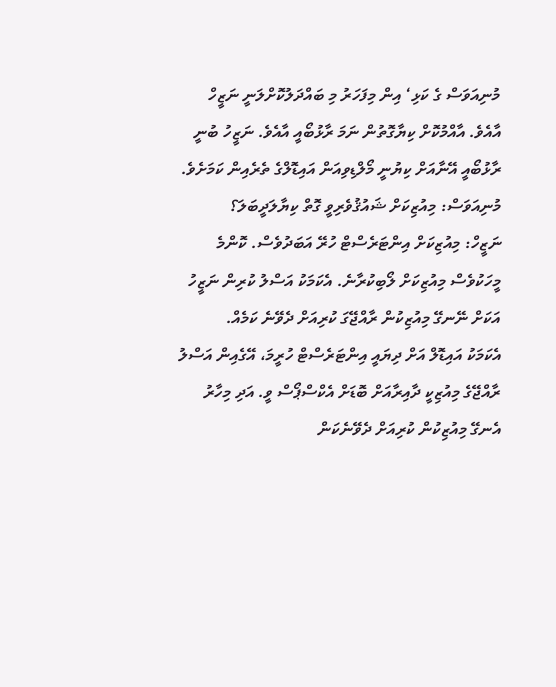މުނިއަވަސް ގެ ކަޅި‘ އިން މިފަހަރު މި ބައްދަލުކޮށްލަނީ ނަޒީހް އާއެވެ. އާއްމުކޮށް ކިޔާގޮތުން ނަމަ ރާޅުބޯއީ އާއެވެ. ނަޒީހު ބުނީ ރާޅުބޯއީ އޭނާއަށް ކިޔުނީ މޯލްޑިވިއަން އައިޑޮލްގެ ތެރެއިން ކަމަށެވެ.
މުނިއަވަސް: މިއުޒިކަށް ޝައުޤުވެރިވީ ގޮތް ކިޔާލަދީބަލަ؟
ނަޒީހް: މިއުޒިކަށް އިންޓަރެސްޓް ހުރޭ އަބަދުވެސް. ކޮންމެ މީހަކުވެސް މިއުޒިކަށް ލޯބިކުރާނެ. އެކަމަކު އަސްލު ކުރިން ނަޒީހު އަކަށް ނޭނގޭ މިއުޒިކުން ރާއްޖޭގަ ކުރިއަށް ދެވޭނެ ކަމެއް.
އެކަމަކު އައިޑޮލް އަށް ދިޔައީ އިންޓަރެސްޓް ހުރީމަ، އޭގެއިން އަސްލު ރާއްޖޭގެ މިއުޒިކީ ދާއިރާއަށް ބޮޑަށް އެކްސްޕޯސް ވީ. އަދި މިހާރު އެނގޭ މިއުޒިކުން ކުރިއަށް ދެވޭނެކަން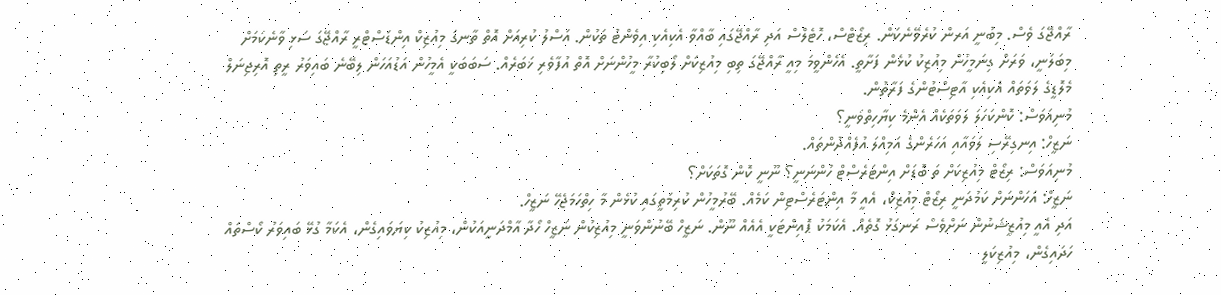ރާއްޖޭގަ ވެސް. މިބުނީ އަރން ކުރެވޭނެކަން. ރިޒޯޓްސް، ހޮޓެލްސް އަދި ރާއްޖޭގައި ބާއްވާ އެކިއެކި އިވެންޓު ތަކުން. އަސްލު ކުރިއަށް އޮތް ތާނގަ މިއުޒިކް އިންޑަސްޓްރީ ރާއްޖޭގަ ސަޅި ވާނެކަމަށް މިބަލަނީ، ވަރަށް ގިނަމީހުން މިއުޒިކު ކުޅެން ފަށާތީ. އެހެންވީމަ މިއީ ރާއްޖޭގަ ތިބި މިއުޒިކަށް ލޯބިކުރާ މީހުންނަށް އޮތް އުފާވެރި ޚަބަރެއް. ސަބަބަކީ އެމީހުން އަޑުއަހަން ލިބޭނެ ބައިވަރު ރީތި އޮރިޖިނަލް މެލޮޑީގެ ލަވަތައް އެކިއެކި އާޓިސްޓުންގެ ފަރާތުން.
މުނިއަވަސް: ކޮންކަހަލަ ލަވަތަކެއް އެންމެ ކިޔާހިތްވަނީ؟
ނަޒީހް: އިނގިރޭސި ލަވައާއި އަހަރެންގެ އަމިއްލަ އުފެއްދުންތައް.
މުނިއަވަސް: ރިޒޯޓް މިއުޒިކަށް ތަ ބޮޑަށް އިންޓަރެސްޓް ހުންނަނީ؟ ނޫނީ ކޮން ގޮތަކަށް؟
ނަޒީހް: އަހަންނަށް ކަމުދަނީ ރިޒޯޓް މިއުޒިކް، އެއީ މާ އިންޓަރެސްޓިން ކަމެއް. ބޭރުމީހުން ކުރިމަތީގައި ކުޅެން މާ ހިތްހަމަޖެހޭ ނަޒީހް.
އަދި އެއީ މިއުޒީޝަނުން ނަށްވެސް ރަނގަޅު ގޮތެއް. އެކަމަކު ޕޮއިންޓަކީ އެއެއް ނޫން. ނަޒީހް ބޭނުންވަނީ މިއުޒިކުން ނަޒީހް ހޯދާ އާމްދަނީއަކުން، މިއުޒިކު ކިޔަވައިގެން، އެކަމާ ގުޅޭ ބައިވަރު ކޯސްތައް ހަދައިގެން، މިއުޒިކަލީ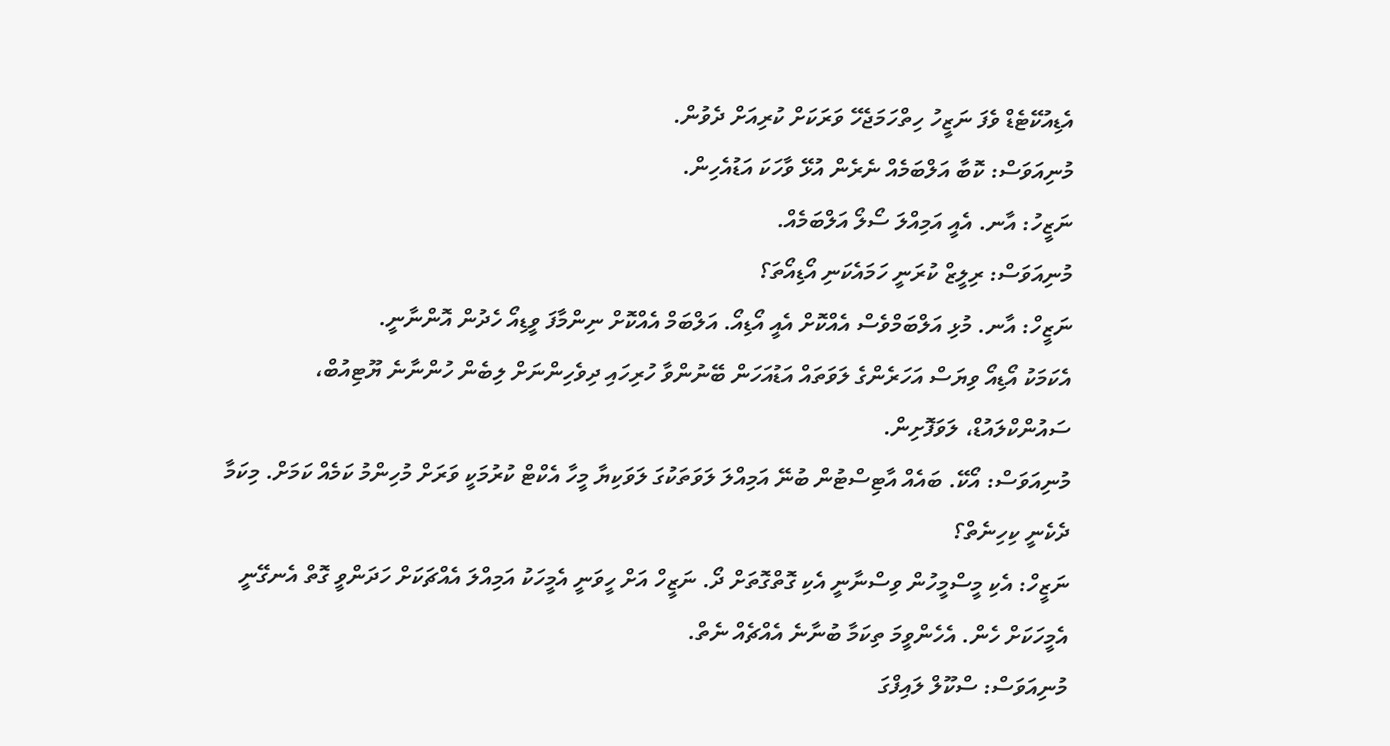އެޑިއުކޭޓެޑް ވެފަ ނަޒީހު ހިތްހަމަޖެހޭ ވަރަކަށް ކުރިއަށް ދެވުން.
މުނިއަވަސް: ކޮބާ އަލްބަމެއް ނެރެން އުޅޭ ވާހަކަ އަޑުއެހިން.
ނަޒީހު: އާނ. އެއީ އަމިއްލަ ސޯލޯ އަލްބަމެއް.
މުނިއަވަސް: ރިލީޒް ކުރަނީ ހަމައެކަނި އޯޑިއޯތަ؟
ނަޒީހް: އާނ. މުޅި އަލްބަމްވެސް އެއްކޮށް އެއީ އޯޑިއޯ. އަލްބަމް އެއްކޮށް ނިންމާފަ ވީޑިއޯ ހެދުން އޮންނާނީ.
އެކަމަކު އޯޑިއޯ ވިޔަސް އަހަރެންގެ ލަވަތައް އަޑުއަހަން ބޭނުންވާ ހުރިހައި ދިވެހިންނަށް ލިބެން ހުންނާނެ ޔޫޓިއުބް، ސައުންކްލައުޑް، ލަވަފޮށިން.
މުނިއަވަސް: އޯކޭ. ބައެއް އާޓިސްޓުން ބުނޭ އަމިއްލަ ލަވަތަކުގަ ލަވަކިޔާ މީހާ އެކްޓް ކުރުމަކީ ވަރަށް މުހިންމު ކަމެއް ކަމަށް. މިކަމާ ދެކެނީ ކިހިނެތް؟
ނަޒީހް: އެކި މީސްމީހުން ވިސްނާނީ އެކި ގޮތްގޮތަށް ދޯ. ނަޒީހް އަށް ހީވަނީ އެމީހަކު އަމިއްލަ އެއްޗަކަށް ހަދަންވީ ގޮތް އެނގޭނީ އެމީހަކަށް ހެން. އެހެންވީމަ ތިކަމާ ބުނާނެ އެއްޗެއް ނެތް.
މުނިއަވަސް: ސްކޫލް ލައިފްގަ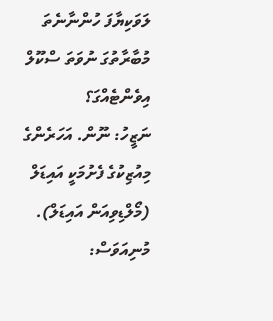ލަވަކިޔާފަ ހުންނާނެތަ މުބާރާތުގަ ނުވަތަ ސްކޫލް އިވެންޓެއްގަ؟
ނަޒީހު: ނޫން. އަހަރެންގެ މިއުޒިކުގެ ފެށުމަކީ އައިޑަލް (މޯލްޑިވިއަން އައިޑަލް).
މުނިއަވަސް: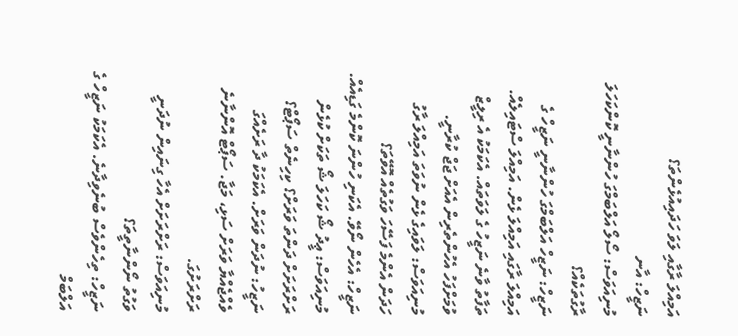އަމިއްލަ ރާގާއި ލަވަ ހަދައިއުޅެންތަ؟
ނަޒީހް: އާނ
މުނިއަވަސް: ސޯލޯ އަލްބަމްގަ ހުންނާނީ ކޮންކަހަލަ ރާގުތަކެއް؟
ނަޒީހް: ނަޒީހް އަލްބަމްގަ ހުންނާނީ ނަޒީހް ގެ އަމިއްލަ ރާގައި އަމިއްލަ ޅެން. އަމިއްލަ ސްޓައިލެއް. ތަފާތު ވާނެ ނަޒީހު ގެ ލަވަތައް. އެކަމަކު އެ ރިލީޒް ވުމަށްފަހު އެހުންތެރިން އެއަށް ޖަޖް ކުރާނީ.
މުނިއަވަސް: ލަވައިގެ ޅެން ނުވަތަ އަމިއްލަ ރާގު ހަދަން އެންމެ ފަސޭހަ ވަގުތެއް އޮވޭތަ؟
ނަޒީހް: އެހެން ނޯވޭ. އެކަނި ހުންނަ ކޮންމެ ގަޑިއެއް.
މުނިއަވަސް: ޢީދު ޝޯ ކަހަލަ ޝޯ ތަކަށް ކުޅެން ރަށްރަށަށް ދަންތަ ވަރަށް؟ ކިހިނެތް ސަޕޯޓް؟
ނަޒީހު: ނުދަން ވަރަށް. އެކަމަކު ދާ ރަށެއްގަ ވެއްޖެއްޔާ ވަރަށް ސަޅި، މަޖާ. ސަޕޯޓް އޮންނާނެ ރަށްރަށުގަ.
މުނިއަވަސް: ރަށްރަށަށް އެހާ ގިނައިން ނުދަނީ ވަގުތު ނޯންނާތީތަ؟
ނަޒީހް: ތިހެންވެސް ބުނެވިދާނެ. އެކަމަކު ނަޒީހް ގެ އަލްބަމް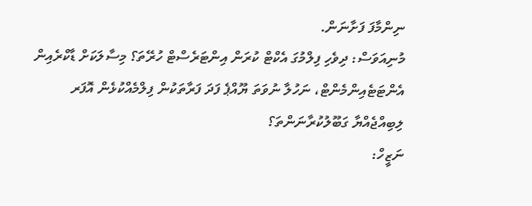ނިންމާފަ ފަށާނަން.
މުނިއަވަސް: ދިވެހި ފިލްމުގަ އެކްޓް ކުރަން އިންޓަރެސްޓް ހުރޭތަ؟ މިސާލަކަށް ޑާކްރެއިން އެންޓަޓެއިންމެންޓް، ނަހުލާ ނުވަތަ ޔޫއްޕެ ފަދަ ފަރާތަކުން ފިލްމެއްކުޅެން އޮފަރ ލިބިއްޖެއްޔާ ގަބޫލުކުރާނަންތަ؟
ނަޒީހް: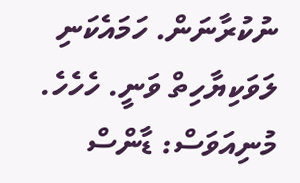ނުކުރާނަން. ހަމައެކަނި ލަވަކިޔާހިތް ވަނީ. ހެހެހެ.
މުނިއަވަސް: ޑާންސް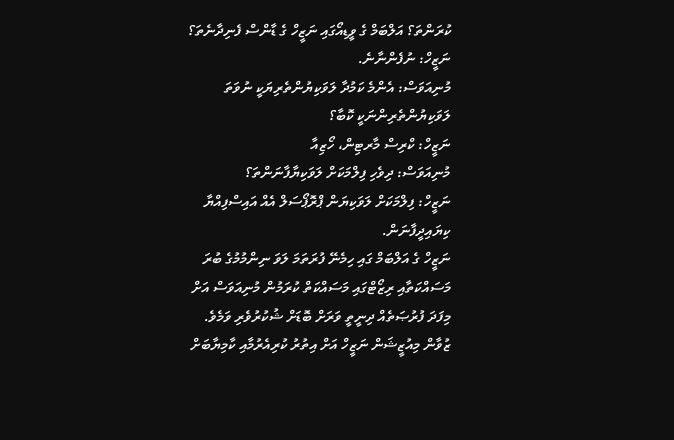ކުރަންތަ؟ އަލްބަމް ގެ ވީޑިއޯގައި ނަޒީހް ގެ ޑާންސް ފެނިދާނެތަ؟
ނަޒީހް: ނުފެންނާނެ.
މުނިއަވަސް: އެންމެ ކަމުދާ ލަވަކިޔުންތެރިޔަކީ ނުވަތަ ލަވަކިޔުންތެރިންނަކީ ކޮބާ؟
ނަޒީހް: ކްރިސް މާރޓިން، ހޯޒިއާ
މުނިއަވަސް: ދިވެހި ފިލްމަކަށް ލަވަކިޔާފާނަންތަ؟
ނަޒީހް: ފިލްމަކަށް ލަވަކިޔަން ޕްރޮޕޯސަލް އެއް އައިސްފިއްޔާ ކިޔައިދީފާނަން.
ނަޒީހް ގެ އަލްބަމް ގައި ހިމެނޭ ފުރަތަމަ ލަވަ ނިންމުމުގެ ބުރަ މަސައްކަތާއި ރިޒޯޓްގައި މަސައްކަތް ކުރަމުން މުނިއަވަސް އަށް މިފަދަ ފުރުޞަތެއް ދިނީތީ ވަރަށް ބޮޑަށް ޝުކުރުވެރި ވަމެވެ. ޒުވާން މިއުޒީޝަން ނަޒީހް އަށް އިތުރު ކުރިއެރުމާއި ކާމިޔާބަށް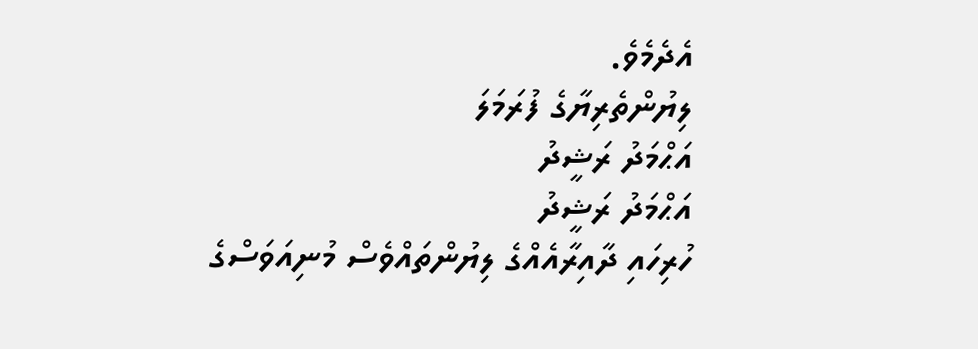އެދެމެވެ.
ލިޔުންތެރިޔާގެ ފުރަމަލަ
އަޙްމަދު ރަޝީދު
އަޙްމަދު ރަޝީދު
ހުރިހައި ދާއިރާއެއްގެ ލިޔުންތައްވެސް މުނިއަވަސްގެ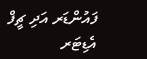ފައުންޑަރ އަދި ޗީފް އެޑިޓަރ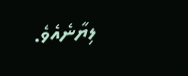ލިޔާނެއެވެ.